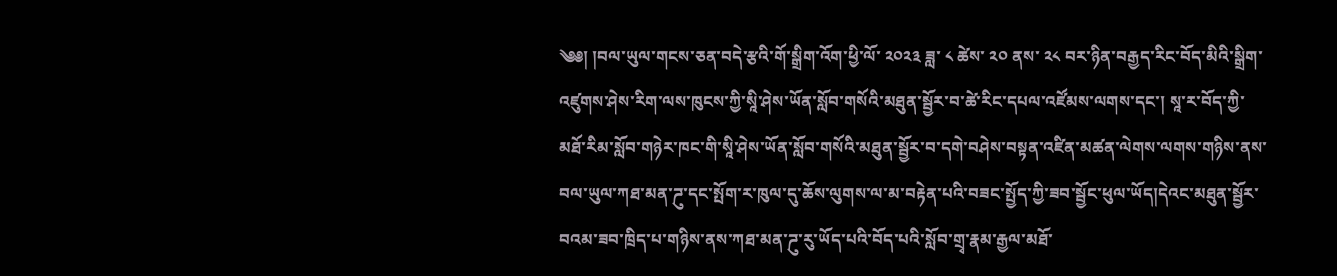༄༅། །བལ་ཡུལ་གངས་ཅན་བདེ་རྩའི་གོ་སྒྲིག་འོག་ཕྱི་ལོ་ ༢༠༢༣ ཟླ་ ༨ ཚེས་ ༢༠ ནས་ ༢༨ བར་ཉིན་བརྒྱད་རིང་བོད་མིའི་སྒྲིག་འཛུགས་ཤེས་རིག་ལས་ཁུངས་ཀྱི་སཱི་ཤེས་ཡོན་སློབ་གསོའི་མཐུན་སྦྱོར་བ་ཚེ་རིང་དཔལ་འཛོམས་ལགས་དང་། སཱ་ར་བོད་ཀྱི་མཐོ་རིམ་སློབ་གཉེར་ཁང་གི་སཱི་ཤེས་ཡོན་སློབ་གསོའི་མཐུན་སྦྱོར་བ་དགེ་བཤེས་བསྟན་འཛིན་མཚན་ལེགས་ལགས་གཉིས་ནས་བལ་ཡུལ་ཀཐ་མན་ཌུ་དང་སྤོག་ར་ཁུལ་དུ་ཆོས་ལུགས་ལ་མ་བརྟེན་པའི་བཟང་སྤྱོད་ཀྱི་ཟབ་སྦྱོང་ཕུལ་ཡོད།དེའང་མཐུན་སྦྱོར་བའམ་ཟབ་ཁྲིད་པ་གཉིས་ནས་ཀཐ་མན་ཌུ་རུ་ཡོད་པའི་བོད་པའི་སློབ་གྲྭ་རྣམ་རྒྱལ་མཐོ་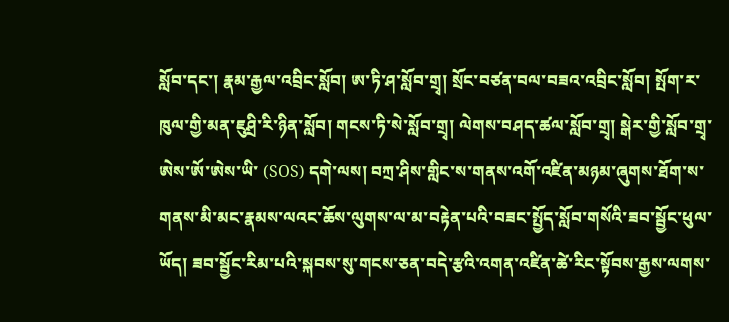སློབ་དང་། རྣམ་རྒྱལ་འབྲིང་སློབ། ཨ་ཏི་ཤ་སློབ་གྲྭ། སྲོང་བཙན་བལ་བཟའ་འབྲིང་སློབ། སྤོག་ར་ཁུལ་གྱི་མན་ཇུཤྲི་རི་ཉིན་སློབ། གངས་ཏི་སེ་སློབ་གྲྭ། ལེགས་བཤད་ཚལ་སློབ་གྲྭ། སྒེར་གྱི་སློབ་གྲྭ་ཨེས་ཨོ་ཨེས་ཡི་ (SOS) དགེ་ལས། བཀྲ་ཤིས་གླིང་ས་གནས་འགོ་འཛིན་མཉམ་ཞུགས་ཐོག་ས་གནས་མི་མང་རྣམས་ལའང་ཆོས་ལུགས་ལ་མ་བརྟེན་པའི་བཟང་སྤྱོད་སློབ་གསོའི་ཟབ་སྦྱོང་ཕུལ་ཡོད། ཟབ་སྦྱོང་རིམ་པའི་སྐབས་སུ་གངས་ཅན་བདེ་རྩའི་འགན་འཛིན་ཚེ་རིང་སྟོབས་རྒྱས་ལགས་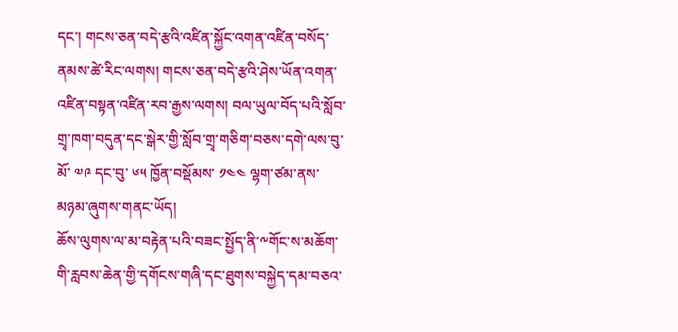དང་། གངས་ཅན་བདེ་རྩའི་འཛིན་སྐྱོང་འགན་འཛིན་བསོད་ནམས་ཚེ་རིང་ལགས། གངས་ཅན་བདེ་རྩའི་ཤེས་ཡོན་འགན་འཛིན་བསྟན་འཛིན་རབ་རྒྱས་ལགས། བལ་ཡུལ་བོད་པའི་སློབ་གྲྭ་ཁག་བདུན་དང་སྒེར་གྱི་སློབ་གྲྭ་གཅིག་བཅས་དགེ་ལས་བུ་མོ་ ༧༩ དང་བུ་ ༦༥ ཁྱོན་བསྡོམས་ ༡༤༤ ལྷག་ཙམ་ནས་མཉམ་ཞུགས་གནང་ཡོད།
ཆོས་ལུགས་ལ་མ་བརྟེན་པའི་བཟང་སྤྱོད་ནི་༸གོང་ས་མཆོག་གི་རླབས་ཆེན་གྱི་དགོངས་གཞི་དང་ཐུགས་བསྐྱེད་དམ་བཅའ་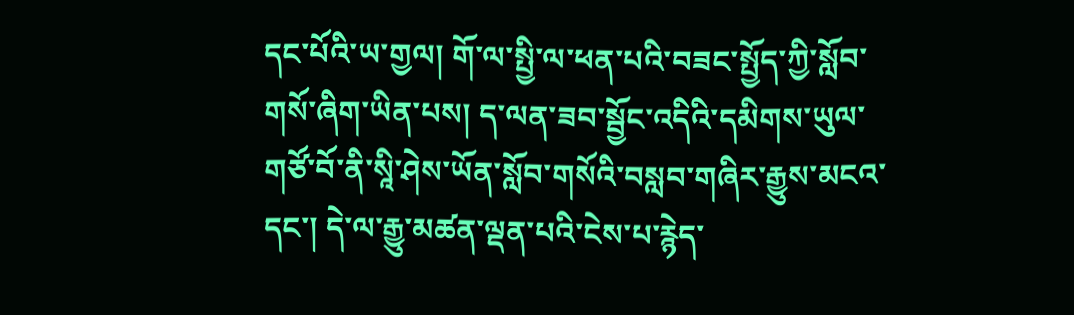དང་པོའི་ཡ་གྱལ། གོ་ལ་སྤྱི་ལ་ཕན་པའི་བཟང་སྤྱོད་ཀྱི་སློབ་གསོ་ཞིག་ཡིན་པས། ད་ལན་ཟབ་སྦྱོང་འདིའི་དམིགས་ཡུལ་གཙོ་བོ་ནི་སཱི་ཤེས་ཡོན་སློབ་གསོའི་བསླབ་གཞིར་རྒྱུས་མངའ་དང་། དེ་ལ་རྒྱུ་མཚན་ལྡན་པའི་ངེས་པ་རྙེད་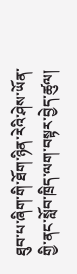ཐུབ་པ་ཞིག་གི་ཐོག་ཉིན་རེའི་ཤེས་ཡོན་གྱི་ནང་སློབ་ཁྲིད་ལག་བསྟར་བྱེད་ཚུལ།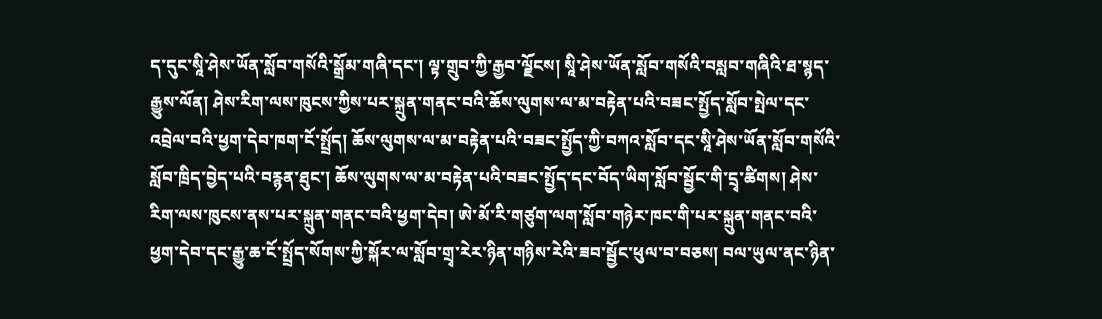ད་དུང་སཱི་ཤེས་ཡོན་སློབ་གསོའི་སྒྲོམ་གཞི་དང་། ལྟ་གྲུབ་ཀྱི་རྒྱབ་ལྗོངས། སཱི་ཤེས་ཡོན་སློབ་གསོའི་བསླབ་གཞིའི་ཐ་སྙད་རྒྱུས་ལོན། ཤེས་རིག་ལས་ཁུངས་ཀྱིས་པར་སྐྲུན་གནང་བའི་ཆོས་ལུགས་ལ་མ་བརྟེན་པའི་བཟང་སྤྱོད་སློབ་སྤེལ་དང་འབྲེལ་བའི་ཕྱག་དེབ་ཁག་ངོ་སྤྲོད། ཆོས་ལུགས་ལ་མ་བརྟེན་པའི་བཟང་སྤྱོད་ཀྱི་བཀའ་སློབ་དང་སཱི་ཤེས་ཡོན་སློབ་གསོའི་སློབ་ཁྲིད་བྱེད་པའི་བརྙན་ཐུང་། ཆོས་ལུགས་ལ་མ་བརྟེན་པའི་བཟང་སྤྱོད་དང་བོད་ཡིག་སློབ་སྦྱོང་གི་དྲྭ་ཚིགས། ཤེས་རིག་ལས་ཁུངས་ནས་པར་སྐྲུན་གནང་བའི་ཕྱག་དེབ། ཨེ་མོ་རི་གཙུག་ལག་སློབ་གཉེར་ཁང་གི་པར་སྐྲུན་གནང་བའི་ཕྱག་དེབ་དང་རྒྱུ་ཆ་ངོ་སྤྲོད་སོགས་ཀྱི་སྐོར་ལ་སློབ་གྲྭ་རེར་ཉིན་གཉིས་རེའི་ཟབ་སྦྱོང་ཕུལ་བ་བཅས། བལ་ཡུལ་ནང་ཉིན་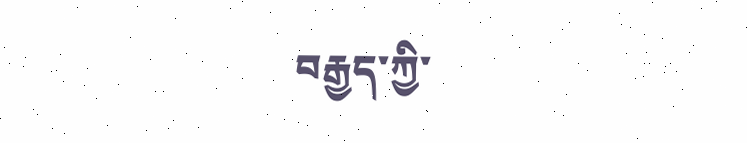བརྒྱད་ཀྱི་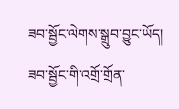ཟབ་སྦྱོང་ལེགས་སྒྲུབ་བྱུང་ཡོད། ཟབ་སྦྱོང་གི་འགྲོ་གྲོན་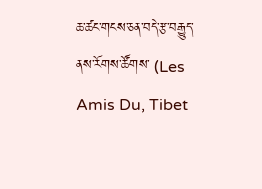ཆ་ཚང་གངས་ཅན་བདེ་རྩ་བརྒྱུད་ནས་རོགས་ཚོགས་ (Les Amis Du, Tibet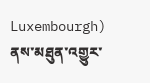Luxembourgh) ནས་མཐུན་འགྱུར་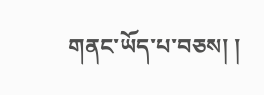གནང་ཡོད་པ་བཅས། །